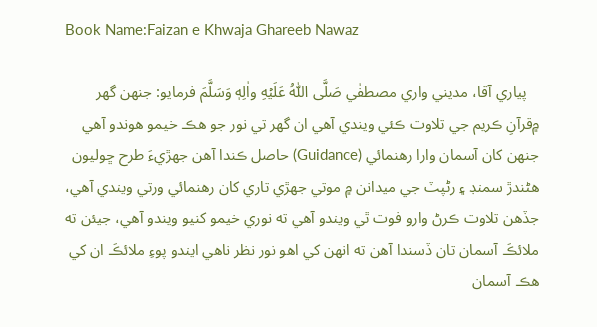Book Name:Faizan e Khwaja Ghareeb Nawaz

   پياري آقا، مديني واري مصطفٰي صَلَّى اللّٰهُ عَلَيۡهِ واٰلِهٖ وَسَلَّمَ فرمايو: جنهن گهر ۾قرآنِ ڪريم جي تلاوت ڪئي ويندي آهي ان گهر تي نور جو هڪ خيمو هوندو آهي جنهن کان آسمان وارا رهنمائي (Guidance) حاصل ڪندا آهن جهڙيءَ طرح ڇوليون هڻندڙ سمنڊ ۽ رڻپٽ جي ميدانن ۾ موتي جهڙي تاري کان رهنمائي ورتي ويندي آهي، جڏهن تلاوت ڪرڻ وارو فوت ٿي ويندو آهي ته نوري خيمو کنيو ويندو آهي، جيئن ته ملائڪَ آسمان تان ڏسندا آهن ته انهن کي اهو نور نظر ناهي ايندو پوءِ ملائڪَ ان کي هڪ آسمان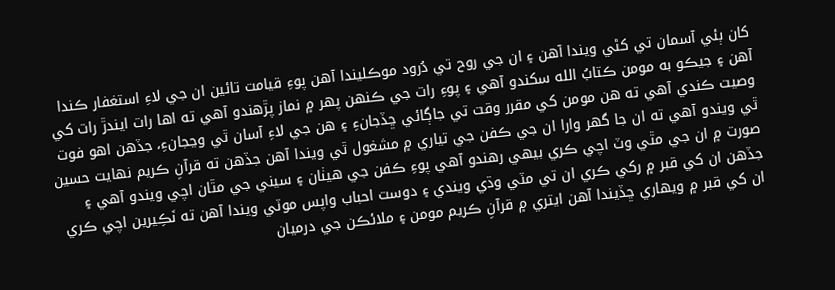کان ٻئي آسمان تي کڻي ويندا آهن ۽ ان جي روح تي دُرود موڪليندا آهن پوءِ قيامت تائين ان جي لاءِ استغفار ڪندا آهن ۽ جيڪو به مومن ڪتابُ الله سکندو آهي ۽ پوءِ رات جي ڪنهن پهر ۾ نماز پڙهندو آهي ته اها رات ايندڙ رات کي وصيت ڪندي آهي ته هن مومن کي مقرر وقت تي جاڳائي ڇڏجانءِ ۽ هن جي لاءِ آسان ٿي وڃجانءِ، جڏهن اهو فوت ٿي ويندو آهي ته ان جا گهر وارا ان جي ڪفن جي تياري ۾ مشغول ٿي ويندا آهن جڏهن ته قرآنِ ڪريم نهايت حسين صورت ۾ ان جي مٿي وٽ اچي ڪري بيهي رهندو آهي پوءِ ڪفن جي هيٺان ۽ سيني جي مٿان اچي ويندو آهي ۽ جڏهن ان کي قبر ۾ رکي ڪري ان تي مٽي وڌي ويندي ۽ دوست احباب واپس موٽي ويندا آهن ته نَڪِيرين اچي ڪري ان کي قبر ۾ ويهاري ڇڏيندا آهن ايتري ۾ قرآنِ ڪريم مومن ۽ ملائڪن جي درميان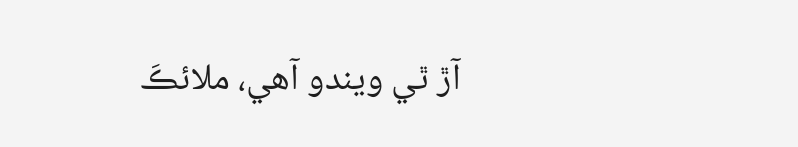آڙ ٿي ويندو آهي، ملائڪَ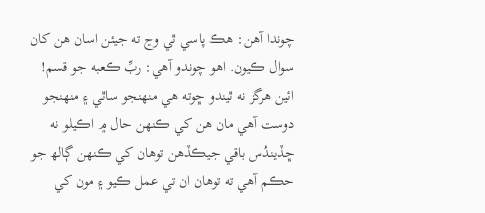چوندا آهن: هڪ پاسي ٿي وڃ ته جيئن اسان هن کان سوال ڪيون. اهو چوندو آهي: ربِّ ڪعبه جو قسم! ائين هرگز نه ٿيندو ڇوته هي منهنجو ساٿي ۽ منهنجو دوست آهي مان هن کي ڪنهن حال ۾ اڪيلو نه ڇڏيندُس باقي جيڪڏهن توهان کي ڪنهن ڳالھ جو حڪم آهي ته توهان ان تي عمل ڪيو ۽ مون کي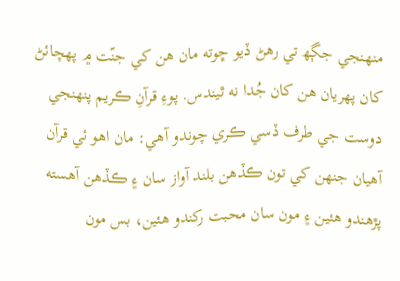منهنجي جڳھ تي رهڻ ڏيو ڇوته مان هن کي جنّت ۾ پهچائڻ کان پهريان هن کان جُدا نه ٿيندس. پوءِ قرآنِ ڪريم پنهنجي دوست جي طرف ڏسي ڪري چوندو آهي: مان اهو ئي قرآن آهيان جنهن کي تون ڪڏهن بلند آواز سان ۽ ڪڏهن آهسته پڙهندو هئين ۽ مون سان محبت رکندو هئين، بس مون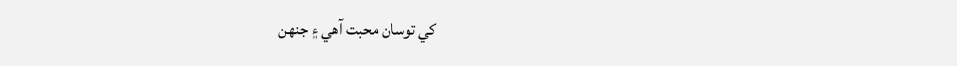کي توسان محبت آهي ۽ جنهن